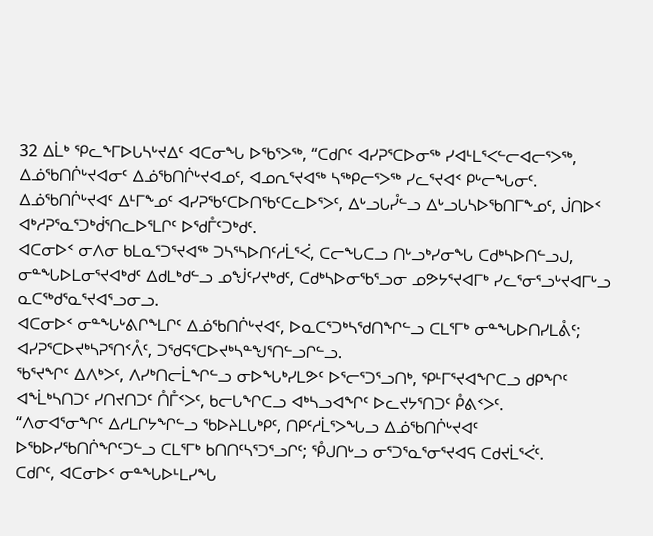32 ᐃᒫᒃ ᕿᓚᖕᒥᐅᒐᓴᒡᔪᐃᑦ ᐊᑕᓂᖓ ᐅᖃᕐᐳᖅ, “ᑕᑯᒋᑦ ᐊᓯᕈᕐᑕᐅᓂᖅ ᓯᐊᒻᒪᕐᐸᓪᓕᐊᓕᕐᐳᖅ, ᐃᓅᖃᑎᒌᒡᔪᐊᓂᑦ ᐃᓅᖃᑎᒌᒡᔪᐊᓄᑦ, ᐊᓄᕆᕐᔪᐊᖅ ᓴᖅᑭᓕᕐᐳᖅ ᓯᓚᕐᔪᐊᑉ ᑭᒡᓕᖓᓂᑦ.
ᐃᓅᖃᑎᒌᒡᔪᐊᑦ ᐃᒻᒥᖕᓄᑦ ᐊᓯᕈᖃᑦᑕᐅᑎᖃᑦᑕᓚᐅᕐᐳᑦ, ᐃᒡᓗᒐᓮᓪᓗ ᐃᒡᓗᒐᓴᐅᖃᑎᒥᖕᓄᑦ, ᒎᑎᐅᑉ ᐊᒃᓱᕈᕐᓇᕐᑐᒃᑰᕐᑎᓚᐅᕐᒪᒋᑦ ᐅᖁᒤᑦᑐᒃᑯᑦ.
ᐊᑕᓂᐅᑉ ᓂᐱᓂ ᑲᒪᓇᕐᑐᕐᔪᐊᖅ ᑐᓴᕐᓴᐅᑎᑦᓱᒫᕐᐹ, ᑕᓕᖓᑕᓗ ᑎᒡᓗᒃᓯᓂᖓ ᑕᑯᒃᓴᐅᑎᓪᓗᒍ, ᓂᓐᖓᐅᒪᓂᕐᔪᐊᒃᑯᑦ ᐃᑯᒪᒃᑯᓪᓗ ᓄᖒᑦᓯᔪᒃᑯᑦ, ᑕᑯᒃᓴᐅᓂᖃᕐᓗᓂ ᓄᕗᔭᕐᔪᐊᒥᒃ ᓯᓚᕐᓂᕐᓗᒡᔪᐊᒥᒡᓗ ᓇᑕᖅᑯᕐᓇᕐᔪᐊᕐᓗᓂᓗ.
ᐊᑕᓂᐅᑉ ᓂᓐᖓᒡᕕᒋᖕᒪᒋᑦ ᐃᓅᖃᑎᒌᒡᔪᐊᑦ, ᐅᓇᑕᕐᑐᒃᓴᖁᑎᖏᓪᓗ ᑕᒪᕐᒥᒃ ᓂᓐᖓᐅᑎᓯᒪᕔᑦ; ᐊᓯᕈᕐᑕᐅᔪᒃᓴᕈᕐᑎᑉᐰᑦ, ᑐᖁᕋᕐᑕᐅᔪᒃᓴᓐᖑᕐᑎᓪᓗᒋᓪᓗ.
ᖃᕐᔪᖏᑦ ᐃᐱᒃᐳᑦ, ᐱᓯᒃᑎᓕᒫᖏᓪᓗ ᓂᐅᖓᒃᓯᒪᕗᑦ ᐅᕐᓕᕐᑐᕐᓗᑎᒃ, ᕿᒻᒥᕐᔪᐊᖏᑕᓗ ᑯᑭᖏᑦ ᐊᖕᒫᒃᓴᑎᑐᑦ ᓯᑎᔪᑎᑐᑦ ᑍᒤᑉᐳᑦ, ᑲᓕᒐᖏᑕᓗ ᐊᒃᓴᓗᐊᖏᑦ ᐅᓚᔪᔭᕐᑎᑐᑦ ᑬᕕᑉᐳᑦ.
“ᐱᓂᐊᕐᓂᖏᑦ ᐃᓱᒪᒋᔭᖏᓪᓗ ᖃᐅᔨᒪᒐᒃᑭᑦ, ᑎᑭᑦᓱᒫᕐᐳᖓᓗ ᐃᓅᖃᑎᒌᒡᔪᐊᑦ ᐅᖃᐅᓯᖃᑎᒌᖏᑦᑐᓪᓗ ᑕᒪᕐᒥᒃ ᑲᑎᑎᑦᓴᕐᑐᕐᓗᒋᑦ; ᕾᒍᑎᒡᓗ ᓂᕐᑐᕐᓇᕐᓂᕐᔪᐊᕋ ᑕᑯᔪᒫᕐᐹᑦ.
ᑕᑯᒋᑦ, ᐊᑕᓂᐅᑉ ᓂᓐᖓᐅᒻᒪᓯᖓ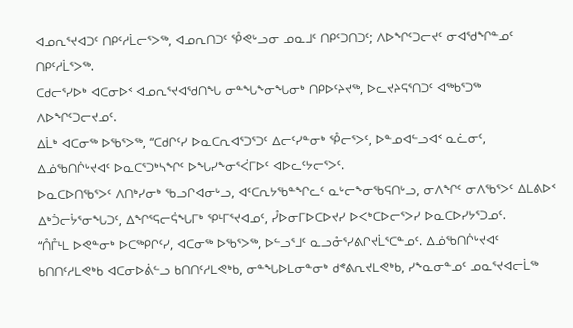ᐊᓄᕆᕐᔪᐊᑐᑦ ᑎᑭᑦᓱᒫᓕᕐᐳᖅ, ᐊᓄᕆᑎᑐᑦ ᕾᕙᒡᓗᓂ ᓄᓇᒧᑦ ᑎᑭᑦᑐᑎᑐᑦ; ᐱᐅᖏᑦᑐᓕᔪᑦ ᓂᐊᖁᖏᓐᓄᑦ ᑎᑭᑦᓱᒫᕐᐳᖅ.
ᑕᑯᓕᕐᓯᐅᒃ ᐊᑕᓂᐅᑉ ᐊᓄᕆᕐᔪᐊᖁᑎᖓ ᓂᓐᖓᖕᓂᖓᓂᒃ ᑎᑭᐅᑦᔨᔪᖅ, ᐅᓚᔪᔨᕋᕐᑎᑐᑦ ᐊᖅᑲᕐᑐᖅ ᐱᐅᖏᑦᑐᓕᔪᓄᑦ.
ᐃᒫᒃ ᐊᑕᓂᖅ ᐅᖃᕐᐳᖅ, “ᑕᑯᒋᑦᓯ ᐅᓇᑕᕆᐊᕐᑐᕐᑐᑦ ᐃᓕᑦᓯᓐᓂᒃ ᕾᓕᕐᐳᑦ, ᐅᓐᓄᐊᓪᓗᐊᑉ ᓇᓛᓂᑦ, ᐃᓅᖃᑎᒌᒡᔪᐊᑦ ᐅᓇᑕᕐᑐᒃᓴᖏᑦ ᐅᖓᓯᖕᓂᕐᐹᒥᐅᑦ ᐊᐅᓚᑦᔭᓕᕐᐳᑦ.
ᐅᓇᑕᐅᑎᖃᕐᐳᑦ ᐱᑎᒃᓯᓂᒃ ᖃᓗᒋᐊᓂᒡᓗ, ᐊᑦᑕᕆᔭᖃᓐᖏᓚᑦ ᓇᒡᓕᖕᓂᖃᕋᑎᒡᓗ, ᓂᐱᖏᑦ ᓂᐱᖃᕐᐳᑦ ᐃᒪᕕᐅᑉ ᐃᒃᑑᓕᔮᕐᓂᖓᑐᑦ, ᐃᖏᕐᕋᓕᕌᖓᒥᒃ ᕿᒻᒥᕐᔪᐊᓄᑦ, ᓮᐅᓂᒥᐅᑕᐅᔪᓯ ᐅᐸᒃᑕᐅᓕᕐᐳᓯ ᐅᓇᑕᐅᓯᔭᕐᑐᓄᑦ.
“ᑍᒤᒻᒪ ᐅᕙᓐᓂᒃ ᐅᑕᖅᑭᒋᑦᓯ, ᐊᑕᓂᖅ ᐅᖃᕐᐳᖅ, ᐅᓪᓗᕐᒧᑦ ᓇᓗᓁᕐᓯᕕᒋᔪᒫᕐᑕᓐᓄᑦ. ᐃᓅᖃᑎᒌᒡᔪᐊᑦ ᑲᑎᑎᑦᓱᒪᕙᒃᑲ ᐊᑕᓂᐅᕖᓪᓗ ᑲᑎᑎᑦᓱᒪᕙᒃᑲ, ᓂᓐᖓᐅᒪᓂᓐᓂᒃ ᑯᕝᕕᕆᔪᒪᕙᒃᑲ, ᓯᖕᓇᓂᓐᓄᑦ ᓄᓇᕐᔪᐊᓕᒫᖅ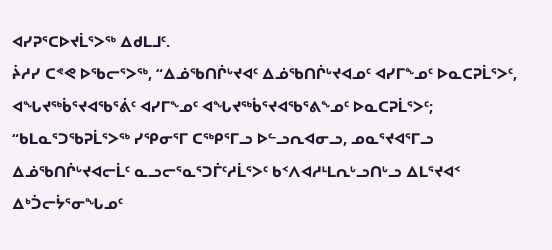ᐊᓯᕈᕐᑕᐅᔪᒫᕐᐳᖅ ᐃᑯᒪᒧᑦ.
ᔩᓱᓯ ᑕᕝᕙ ᐅᖃᓕᕐᐳᖅ, “ᐃᓅᖃᑎᒌᒡᔪᐊᑦ ᐃᓅᖃᑎᒌᒡᔪᐊᓄᑦ ᐊᓯᒥᖕᓄᑦ ᐅᓇᑕᕈᒫᕐᐳᑦ, ᐊᖓᔪᖅᑳᕐᔪᐊᖃᕐᕖᑦ ᐊᓯᒥᖕᓄᑦ ᐊᖓᔪᖅᑳᕐᔪᐊᖃᕐᕕᖕᓄᑦ ᐅᓇᑕᕈᒫᕐᐳᑦ;
“ᑲᒪᓇᕐᑐᖃᕈᒫᕐᐳᖅ ᓯᕿᓂᕐᒥ ᑕᖅᑭᕐᒥᓗ ᐅᓪᓗᕆᐊᓂᓗ, ᓄᓇᕐᔪᐊᕐᒥᓗ ᐃᓅᖃᑎᒌᒡᔪᐊᓕᒫᑦ ᓇᓗᓕᕐᓇᕐᑐᒦᑦᓱᒫᕐᐳᑦ ᑲᑉᐱᐊᓱᒻᒪᕆᒡᓗᑎᒡᓗ ᐃᒪᕐᔪᐊᑉ ᐃᒃᑑᓕᔮᕐᓂᖓᓄᑦ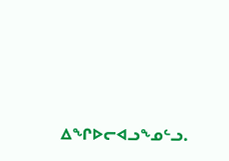ᐃᖏᐅᓕᐊᓗᖕᓄᓪᓗ.